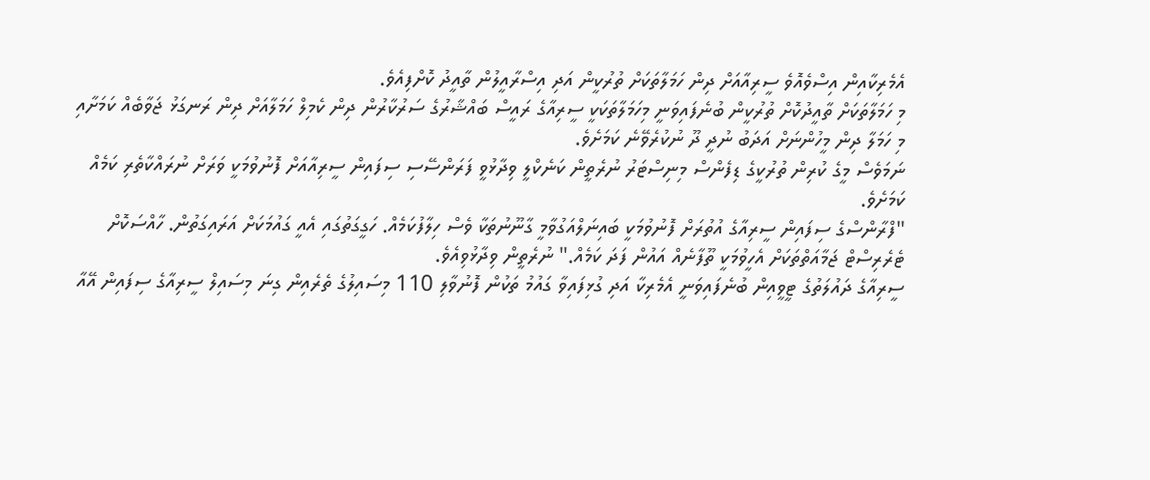އެމެރިކާއިން އިސްވެއޮވެ ސީރިއާއަށް ދިން ހަމަލާތަކަށް ތުރުކީން އަދި އިސްރާއީލުން ތާއީދު ކޮށްފިއެވެ.
މި ހަމަލާތަކަށް ތާއީދުކޮށް ތުރުކީން ބުނެފައިވަނީ މިހަމަލާތަކަކީ ސީރިއާގެ ރައީސް ބައްޝާރުގެ ސަރުކާރުން ދިން ކެމިލް ހަމަލާއަށް ދިން ރަނގަޅު ޖަވާބެއް ކަމަށާއި މި ހަމަލާ ދިން މީހުންނަށް އަދަބު ނުދީ ދޫ ނުކުރެވޭނެ ކަމަށެވެ.
ނަމަވެސް މީގެ ކުރިން ތުރުކީގެ ޑިފެންސް މިނިސްޓަރު ނުރެތީން ކަނެކްލީ ވިދާޅުވީ ފަރަންސޭސި ސިފައިން ސީރިއާއަށް ފޮނުވުމަކީ ވަރަށް ނުރައްކާތެރި ކަމެއް ކަމަށެވެ.
"ފްރާންސްގެ ސިފައިން ސީރިއާގެ އުތުރަށް ފޮނުވުމަކީ ބައިނަލްއަގުވާމީ ގާނޫނުތަކާ ވެސް ހިލާފުކަމެއް. ހަގީގަތުގައި އެއީ ގައުމަކަށް އަރައިގަތުން. ހާއްސަކޮށް ޓެރެރިސްޓް ޖަމާއަތްތަކަށް އެހީވުމަކީ ތޫފާނެއް އައުން ފަދަ ކަމެއް." ނުރެތީން ވިދާޅުވިއެވެ.
ސީރިއާގެ ދައުލަތުގެ ޓީވީއިން ބުނެފައިވަނީ އެމެރިކާ އަދި ގުޅިފައިވާ ގައުމު ތަކުން ފޮނުވާލި 110 މިސައިލުގެ ތެރެއިން ގިނަ މިސައިލް ސީރިއާގެ ސިފައިން އޭއާ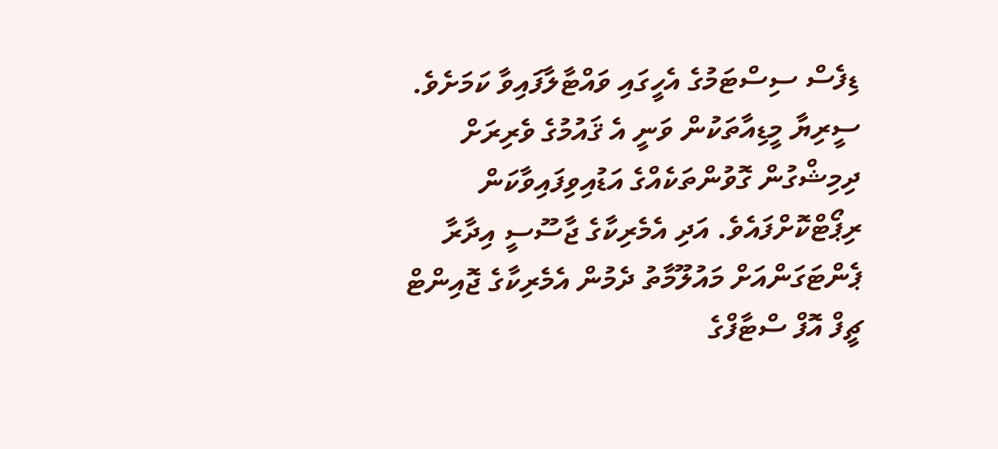ޑިފެސް ސިސްޓަމުގެ އެހީގައި ވައްޓާލާފައިވާ ކަމަށެވެ.
ސީރިޔާ މީޑިއާތަކުން ވަނީ އެ ޤައުމުގެ ވެރިރަށް ދިމިޝްގުން ގޮވުންތަކެއްގެ އަޑުއިވިފައިވާކަން ރިޕޯޓްކޮށްފައެވެ. އަދި އެމެރިކާގެ ޖާސޫސީ އިދާރާ ޕެންޓަގަންއަށް މައުލޫމާތު ދެމުން އެމެރިކާގެ ޖޮއިންޓް ޗީފް އޮފް ސްޓާފްގެ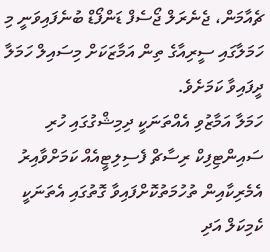ޗެއާމަން، ޖެނެރަލް ޖޯސެފް ޑަންފޯޑް ބުނެފައިވަނީ މި ހަމަލާގައި ސީރިއާގެ ތިން އަމާޒަކަށް މިސައިލް ހަމަލާ ދީފައިވާ ކަމަށެވެ.
ހަމަލާ އަމާޒުވި އެއްތަނަކީ ދިމިޝްގުގައި ހުރި ސައިންޓިފިކް ރިސާޗް ފެސިލިޓީއެއް ކަމަށްވާއިރު އެމެރިކާއިން ތުހުމަތުކޮށްފައިވާ ގޮތުގައި އެތަނަކީ ކެމިކަލް އަދި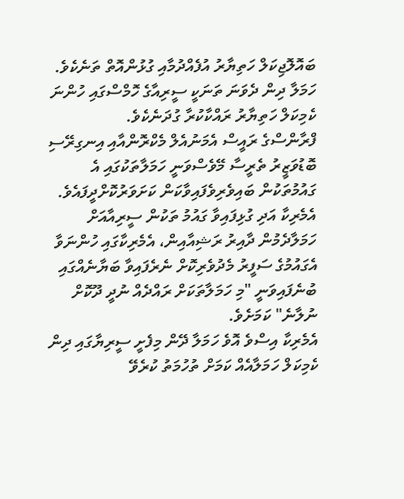ބައޮލޮޖިކަލް ހަތިޔާރު އުފެއްދުމާއި ގުޅުންއޮތް ތަނެކެވެ. ހަމަލާ ދިން ދެވަނަ ތަނަކީ ސީރިއާގެ ހޮމްސްގައި ހުންނަ ކެމިކަލް ހަތިޔާރު ރައްކާކުރާ ގުދަނެކެވެ.
ފްރާންސްގެ ރައީސް އެމަނުއެލް މެކްރޮންއާއި އިނގިރޭސި ބޮޑުވަޒީރު ތެރީސާ މޭވެސްވަނީ ހަމަލާތަކުގައި އެ ގައުމުތަކުން ބައިވެރިވެފައިވާކަން ކަށަވަރުކޮށްދީފައެވެ.
އެމެރިކާ އަދި ގުޅިފައިވާ ގައުމު ތަކުން ސީރިއާއަށް ހަމަލާދެމުން ދާއިރު ރަޝިއާއިން، އެމެރިކާގައި ހުންނަވާ އެގައުމުގެ ސަފީރު މެދުވެރިކޮށް ނެރެފައިވާ ބަޔާނެއްގައި ބުނެފައިވަނީ "މި ހަމަލާތަކަށް ރައްދެއް ނުދީ ދޫކޮށް ނުލާނެ" ކަމަށެވެ.
އެމެރިކާ އިސްވެ އޮވެ ހަމަލާ ދޭން މިފެށީ ސީރިޔާގައި ދިން ކެމިކަލް ހަމަލާއެއް ކަމަށް ތުހުމަތު ކުރެވޭ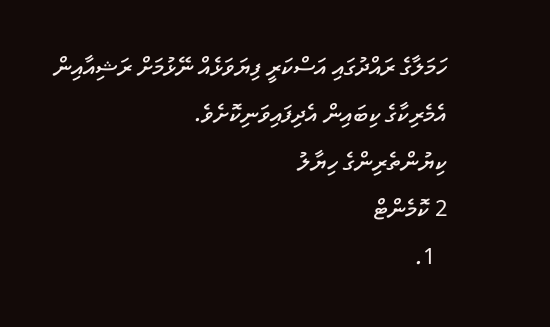ހަމަލާގެ ރައްދުގައި އަސްކަރީ ފިޔަވަޅެއް ނޭޅުމަށް ރަޝިއާއިން އެމެރިކާގެ ކިބައިން އެދިފައިވަނިކޮށެވެ.
ކިޔުންތެރިންގެ ހިޔާލު
2 ކޮމެންޓް
  1.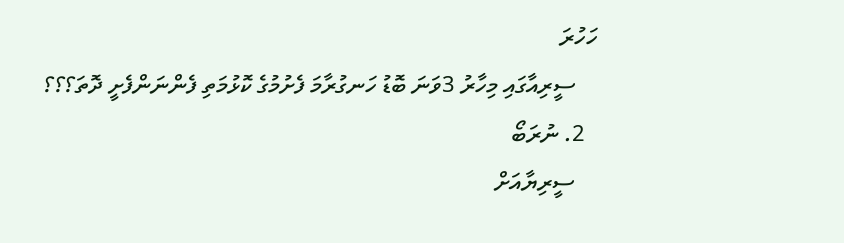ހަހުރަ
    ސީރިއާގައި މިހާރު 3ވަނަ ބޮޑު ހަނގުރާމަ ފެށުމުގެ ކޮޅުމަތި ފެންނަންފެށީ ދޮތަ؟؟؟
  2. ނުރަބޯ
    ސީރިޔާއަށް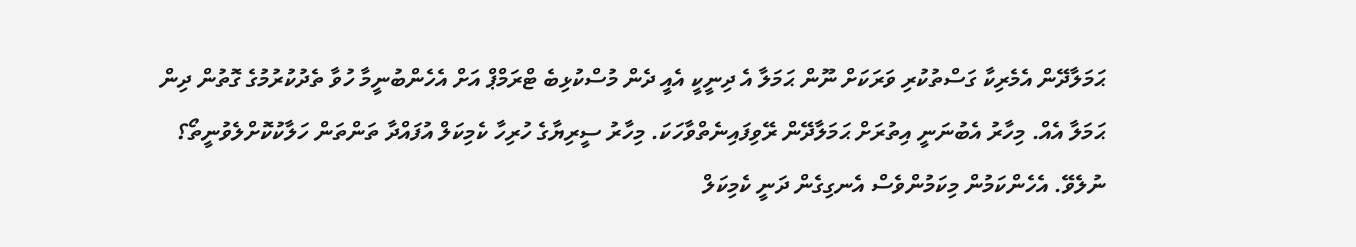ޙަމަލާދޭން އެމެރިކާ ގަސްތުކުރި ވަރަކަށް ނޫން ޙަމަލާ އެ ދިނީކީ އެއީ ދެން މުސްކުޅިބެ ޓްރަމްޕް އަށް އެހެންބުނީމާ ހުވާ ތެދުކުރުމުގެ ގޮތުން ދިން ޙަމަލާ އެއް. މިހާރު އެބުނަނީ އިތުރަށް ޙަމަލާދޭން ރޭވިފައިނެތްވާހަކަ. މިހާރު ސީރިޔާގެ ހުރިހާ ކެމިކަލް އުފައްދާ ތަންތަން ހަލާކުކޮށްލެވުނީތޯ؟ ނުލެވޭ. އެހެންކަމުން މިކަމުންވެސް އެނގިގެން ދަނީ ކެމިކަލް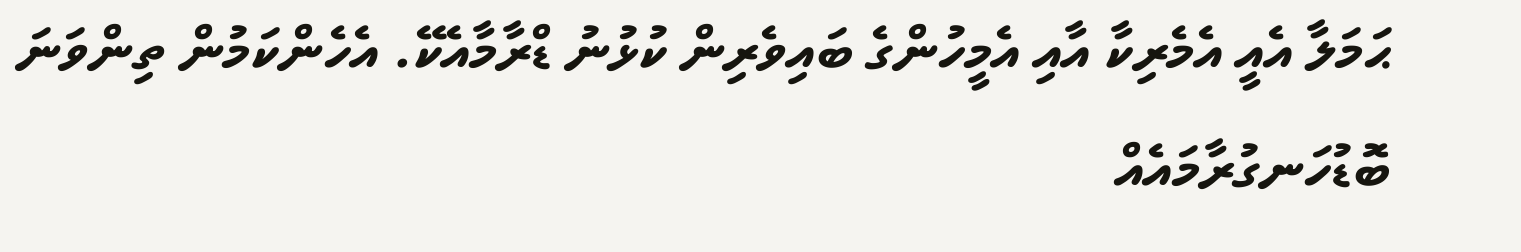ޙަމަލާ އެއީ އެމެރިކާ އާއި އެމީހުންގެ ބައިވެރިން ކުޅުނު ޑްރާމާއެކޭ. އެހެންކަމުން ތިންވަނަ ބޮޑުހަނގުރާމައެއް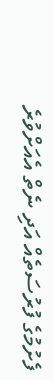ފެށުމުގެ ފުރުސަތެއް އަދި ނެތް އެއަށްވުރެ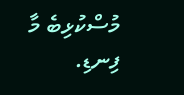މުސްކުޅިބެ މާ ފިނޑި.